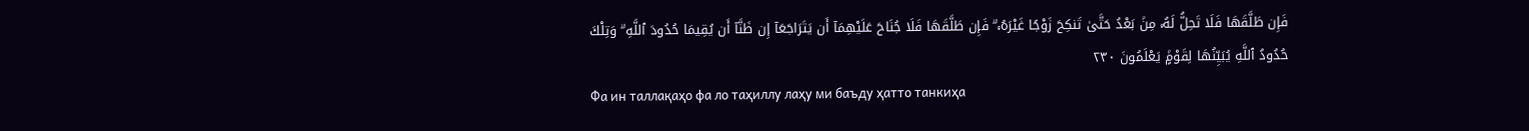فَإِن طَلَّقَهَا فَلَا تَحِلُّ لَهُۥ مِنۢ بَعْدُ حَتَّىٰ تَنكِحَ زَوْجًا غَيْرَهُۥ ۗ فَإِن طَلَّقَهَا فَلَا جُنَاحَ عَلَيْهِمَآ أَن يَتَرَاجَعَآ إِن ظَنَّآ أَن يُقِيمَا حُدُودَ ٱللَّهِ ۗ وَتِلْكَ حُدُودُ ٱللَّهِ يُبَيِّنُهَا لِقَوْمٍۢ يَعْلَمُونَ ٢٣٠
Фа ин таллақаҳо фа ло таҳиллу лаҳу ми баъду ҳатто танкиҳа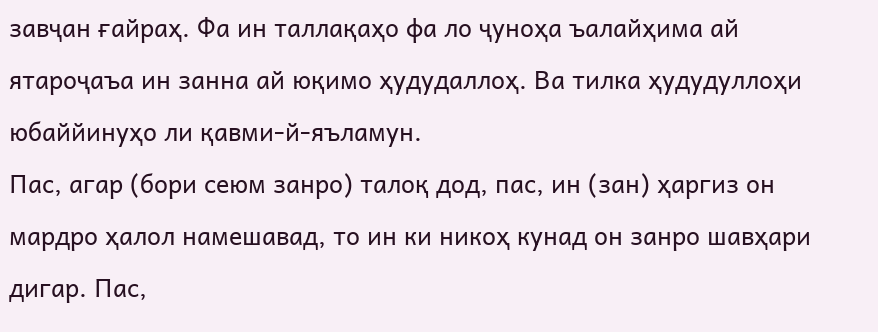завҷан ғайраҳ. Фа ин таллақаҳо фа ло ҷуноҳа ъалайҳима ай ятароҷаъа ин занна ай юқимо ҳудудаллоҳ. Ва тилка ҳудудуллоҳи юбаййинуҳо ли қавми-й-яъламун.
Пас, агар (бори сеюм занро) талоқ дод, пас, ин (зан) ҳаргиз он мардро ҳалол намешавад, то ин ки никоҳ кунад он занро шавҳари дигар. Пас,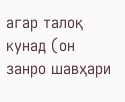агар талоқ кунад (он занро шавҳари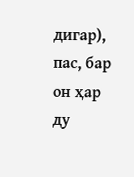дигар), пас, бар он ҳар ду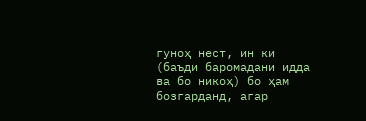гуноҳ нест, ин ки (баъди баромадани идда ва бо никоҳ) бо ҳам бозгарданд, агар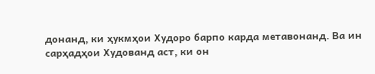донанд, ки ҳукмҳои Худоро барпо карда метавонанд. Ва ин сарҳадҳои Худованд аст, ки он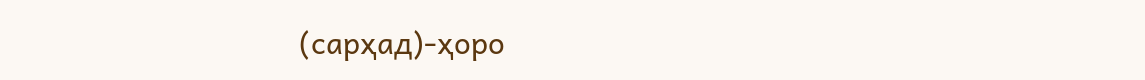(сарҳад)-ҳоро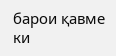барои қавме ки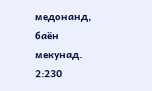медонанд, баён мекунад.
2:230